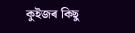কুইজৰ কিছু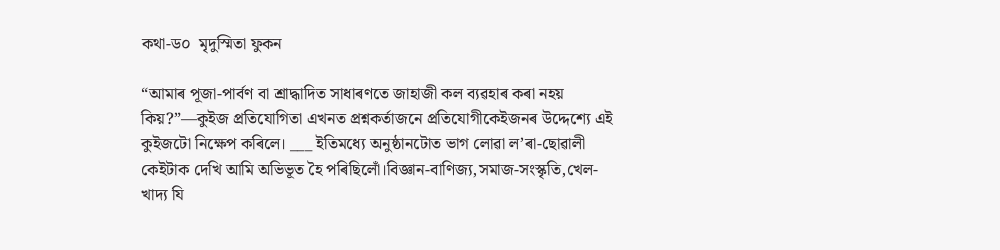কথা-ড০  মৃদুস্মিতা ফুকন

“আমাৰ পূজা-পাৰ্বণ বা শ্ৰাদ্ধাদিত সাধাৰণতে জাহাজী কল ব্যৱহাৰ কৰা নহয় কিয়?”—কুইজ প্ৰতিযোগিতা এখনত প্ৰশ্নকৰ্তাজনে প্ৰতিযোগীকেইজনৰ উদ্দেশ্যে এই কুইজটো নিক্ষেপ কৰিলে। ___ ইতিমধ্যে অনুষ্ঠানটোত ভাগ লোৱা ল’ৰা-ছোৱালী কেইটাক দেখি আমি অভিভূত হৈ পৰিছিলোঁ।বিজ্ঞান-বাণিজ্য,সমাজ-সংস্কৃতি,খেল-খাদ্য যি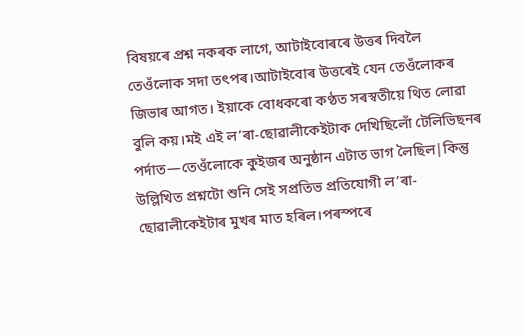বিষয়ৰে প্ৰশ্ন নকৰক লাগে, আটাইবোৰৰে উত্তৰ দিবলৈ তেওঁলোক সদা তত্‍পৰ।আটাইবোৰ উত্তৰেই যেন তেওঁলোকৰ জিভাৰ আগত। ইয়াকে বোধকৰো কণ্ঠত সৰস্বতীয়ে থিত লোৱা বুলি কয়।মই এই ল’ৰা-ছোৱালীকেইটাক দেখিছিলোঁ টেলিভিছনৰ পৰ্দাত—তেওঁলোকে কুইজৰ অনুষ্ঠান এটাত ভাগ লৈছিল|কিন্তু উল্লিখিত প্ৰশ্নটো শুনি সেই সপ্ৰতিভ প্ৰতিযোগী ল’ৰা-ছোৱালীকেইটাৰ মুখৰ মাত হৰিল।পৰস্পৰে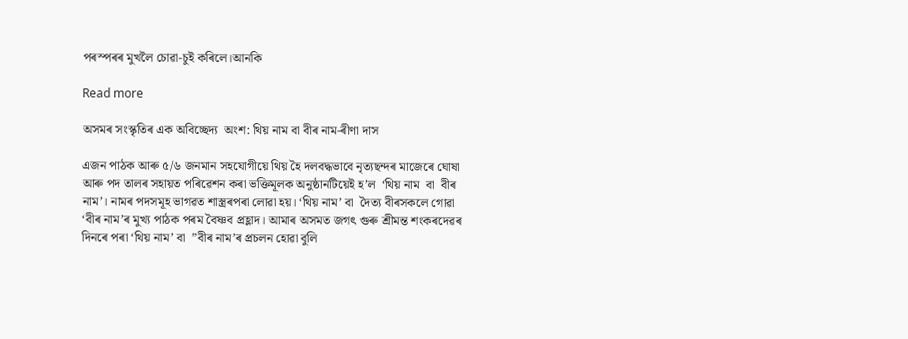পৰস্পৰৰ মুখলৈ চোৱা-চুই কৰিলে।আনকি

Read more

অসমৰ সংস্কৃতিৰ এক অবিচ্ছেদ্য  অংশ: থিয় নাম বা বীৰ নাম-ৰীণা দাস

এজন পাঠক আৰু ৫/৬ জনমান সহযোগীয়ে থিয় হৈ দলবদ্ধভাবে নৃত্যছন্দৰ মাজেৰে ঘোষা আৰু পদ তালৰ সহায়ত পৰিৱেশন কৰা ভক্তিমূলক অনুষ্ঠানটিয়েই হ’ল  ‘থিয় নাম  বা  বীৰ নাম’। নামৰ পদসমূহ ভাগৱত শাস্ত্ৰৰপৰা লোৱা হয়। ‘থিয় নাম’ বা  দৈত্য বীৰসকলে গোৱা ‘বীৰ নাম’ৰ মুখ্য পাঠক পৰম বৈষ্ণব প্ৰহ্লাদ। আমাৰ অসমত জগৎ গুৰু শ্ৰীমন্ত শংকৰদেৱৰ দিনৰে পৰা ‘থিয় নাম’ বা  ”বীৰ নাম’ৰ প্ৰচলন হোৱা বুলি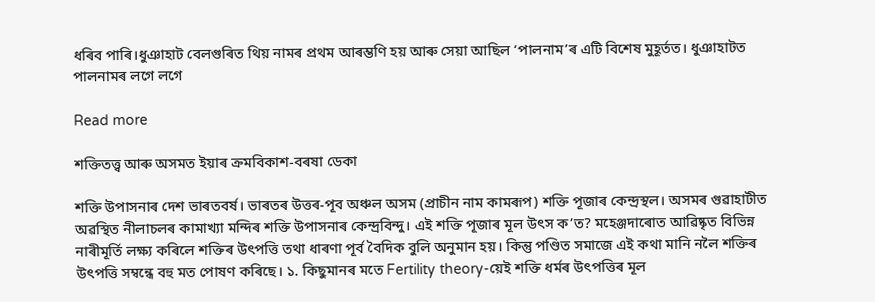ধৰিব পাৰি।ধুঞাহাট বেলগুৰিত থিয় নামৰ প্ৰথম আৰম্ভণি হয় আৰু সেয়া আছিল ‘পালনাম’ৰ এটি বিশেষ মুহূৰ্তত। ধুঞাহাটত পালনামৰ লগে লগে

Read more

শক্তিতত্ত্ব আৰু অসমত ইয়াৰ ক্ৰমবিকাশ-বৰষা ডেকা

শক্তি উপাসনাৰ দেশ ভাৰতবৰ্ষ। ভাৰতৰ উত্তৰ-পূব অঞ্চল অসম (প্ৰাচীন নাম কামৰূপ) শক্তি পূজাৰ কেন্দ্ৰস্থল। অসমৰ গুৱাহাটীত অৱস্থিত নীলাচলৰ কামাখ্যা মন্দিৰ শক্তি উপাসনাৰ কেন্দ্ৰবিন্দু। এই শক্তি পূজাৰ মূল উৎস ক’ত? মহেঞ্জদাৰোত আৱিষ্কৃত বিভিন্ন নাৰীমূৰ্তি লক্ষ্য কৰিলে শক্তিৰ উৎপত্তি তথা ধাৰণা পূৰ্ব বৈদিক বুলি অনুমান হয়। কিন্তু পণ্ডিত সমাজে এই কথা মানি নলৈ শক্তিৰ উৎপত্তি সম্বন্ধে বহু মত পোষণ কৰিছে। ১. কিছুমানৰ মতে Fertility theory-য়েই শক্তি ধৰ্মৰ উৎপত্তিৰ মূল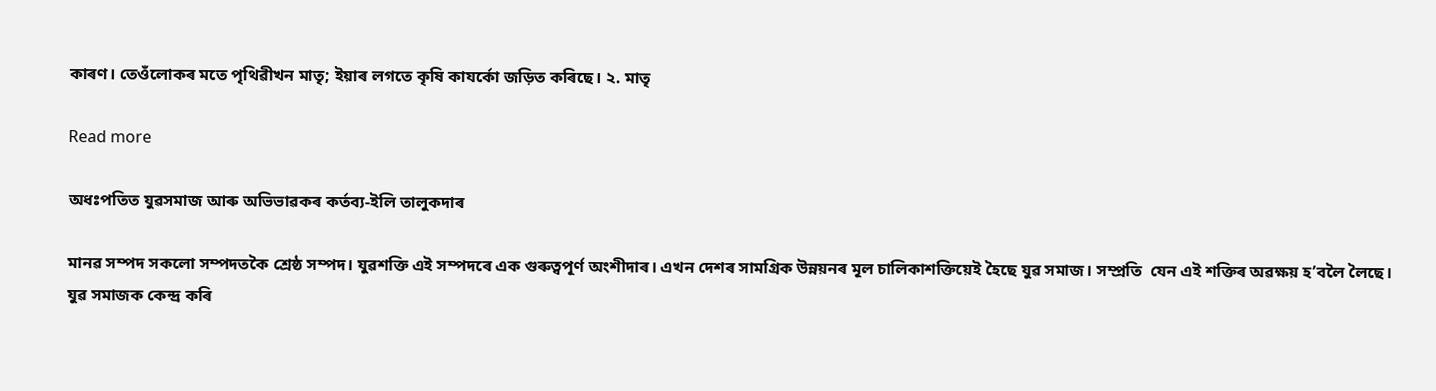কাৰণ। তেওঁলোকৰ মতে পৃথিৱীখন মাতৃ; ইয়াৰ লগতে কৃষি কাযৰ্কো জড়িত কৰিছে। ২. মাতৃ

Read more

অধঃপতিত যুৱসমাজ আৰু অভিভাৱকৰ কৰ্তব্য-ইলি তালুকদাৰ

মানৱ সম্পদ সকলো সম্পদতকৈ শ্ৰেষ্ঠ সম্পদ। যুৱশক্তি এই সম্পদৰে এক গুৰুত্বপূৰ্ণ অংশীদাৰ। এখন দেশৰ সামগ্ৰিক উন্নয়নৰ মূল চালিকাশক্তিয়েই হৈছে যুৱ সমাজ। সম্প্ৰতি  যেন এই শক্তিৰ অৱক্ষয় হ’বলৈ লৈছে। যুৱ সমাজক কেন্দ্ৰ কৰি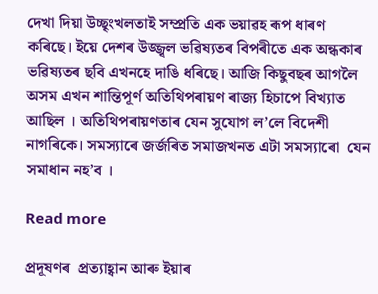দেখা দিয়া উচ্ছৃংখলতাই সম্প্ৰতি এক ভয়াৱহ ৰূপ ধাৰণ কৰিছে। ইয়ে দেশৰ উজ্জ্বল ভৱিষ্যতৰ বিপৰীতে এক অন্ধকাৰ ভৱিষ্যতৰ ছবি এখনহে দাঙি ধৰিছে। আজি কিছুবছৰ আগলৈ  অসম এখন শান্তিপূৰ্ণ অতিথিপৰায়ণ ৰাজ্য হিচাপে বিখ্যাত আছিল । অতিথিপৰায়ণতাৰ যেন সুযোগ ল’লে বিদেশী নাগৰিকে। সমস্যাৰে জৰ্জৰিত সমাজখনত এটা সমস্যাৰো  যেন সমাধান নহ’ব ।

Read more

প্ৰদূষণৰ  প্ৰত্যাহ্বান আৰু ইয়াৰ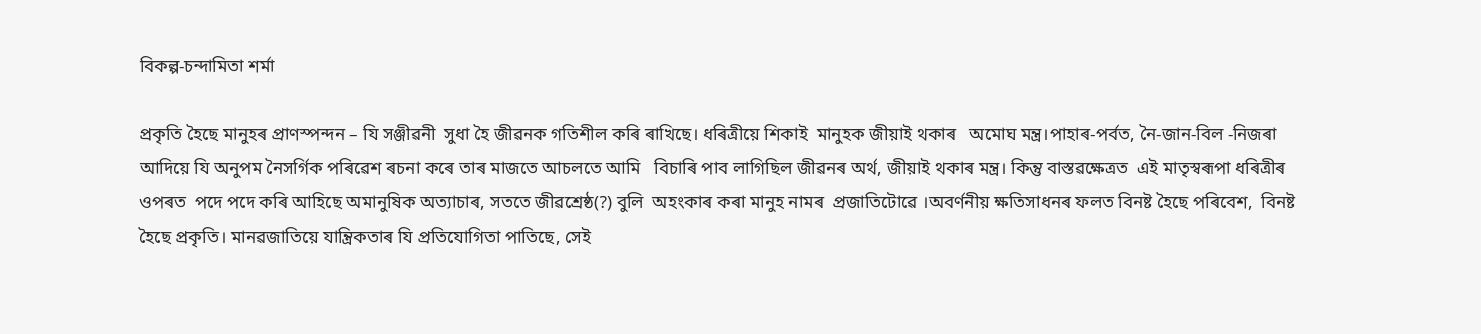বিকল্প-চন্দামিতা শৰ্মা

প্ৰকৃতি হৈছে মানুহৰ প্ৰাণস্পন্দন – যি সঞ্জীৱনী  সুধা হৈ জীৱনক গতিশীল কৰি ৰাখিছে। ধৰিত্ৰীয়ে শিকাই  মানুহক জীয়াই থকাৰ   অমোঘ মন্ত্ৰ।পাহাৰ-পৰ্বত, নৈ-জান-বিল -নিজৰা আদিয়ে যি অনুপম নৈসৰ্গিক পৰিৱেশ ৰচনা কৰে তাৰ মাজতে আচলতে আমি   বিচাৰি পাব লাগিছিল জীৱনৰ অৰ্থ, জীয়াই থকাৰ মন্ত্ৰ। কিন্তু বাস্তৱক্ষেত্ৰত  এই মাতৃস্বৰূপা ধৰিত্ৰীৰ  ওপৰত  পদে পদে কৰি আহিছে অমানুষিক অত্যাচাৰ, সততে জীৱশ্ৰেষ্ঠ(?) বুলি  অহংকাৰ কৰা মানুহ নামৰ  প্ৰজাতিটোৱে ।অবৰ্ণনীয় ক্ষতিসাধনৰ ফলত বিনষ্ট হৈছে পৰিবেশ,  বিনষ্ট হৈছে প্ৰকৃতি। মানৱজাতিয়ে যান্ত্ৰিকতাৰ যি প্ৰতিযোগিতা পাতিছে, সেই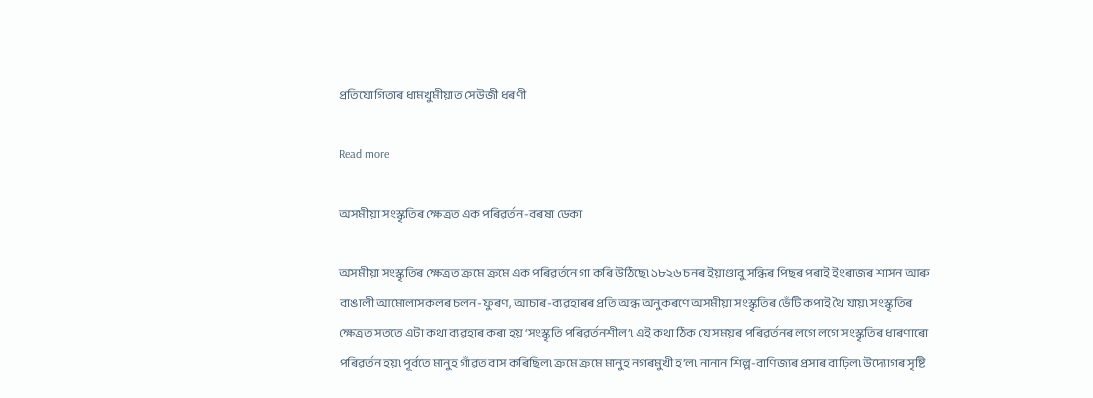প্ৰতিযোগিতাৰ ধামখুমীয়াত সেউজী ধৰণী

Read more

অসমীয়া সংস্কৃতিৰ ক্ষেত্ৰত এক পৰিৱৰ্তন-বৰষা ডেকা

অসমীয়া সংস্কৃতিৰ ক্ষেত্ৰত ক্ৰমে ক্ৰমে এক পৰিৱৰ্তনে গা কৰি উঠিছে৷ ১৮২৬ চনৰ ইয়াণ্ডাবু সন্ধিৰ পিছৰ পৰাই ইংৰাজৰ শাসন আৰু বাঙালী আমোলাসকলৰ চলন-ফুৰণ, আচাৰ-ব্যৱহাৰৰ প্ৰতি অন্ধ অনুকৰণে অসমীয়া সংস্কৃতিৰ ভেঁটি কপাই থৈ যায়৷ সংস্কৃতিৰ ক্ষেত্ৰত সততে এটা কথা ব্যৱহাৰ কৰা হয় ‘সংস্কৃতি পৰিৱৰ্তনশীল’৷ এই কথা ঠিক যে সময়ৰ পৰিৱৰ্তনৰ লগে লগে সংস্কৃতিৰ ধাৰণাৰো পৰিৱৰ্তন হয়৷ পূৰ্বতে মানুহ গাঁৱত বাস কৰিছিল৷ ক্ৰমে ক্ৰমে মানুহ নগৰমুখী হ’ল৷ নানান শিল্প-বাণিজ্যৰ প্ৰসাৰ বাঢ়িল৷ উদ্যোগৰ সৃষ্টি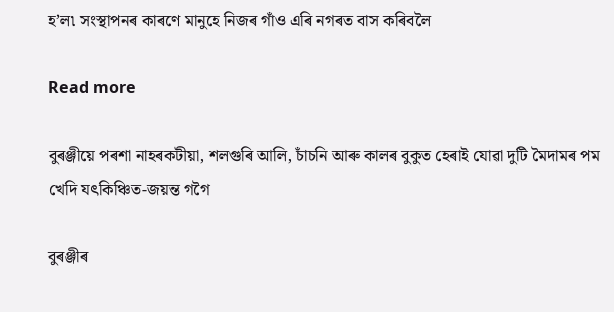হ’ল৷ সংস্থাপনৰ কাৰণে মানুহে নিজৰ গাঁও এৰি নগৰত বাস কৰিবলৈ

Read more

বুৰঞ্জীয়ে পৰশা নাহৰকটীয়া, শলগুৰি আলি, চাঁচনি আৰু কালৰ বুকুত হেৰাই যোৱা দুটি মৈদামৰ পম খেদি যৎকিঞ্চিত-জয়ন্ত গগৈ

বুৰঞ্জীৰ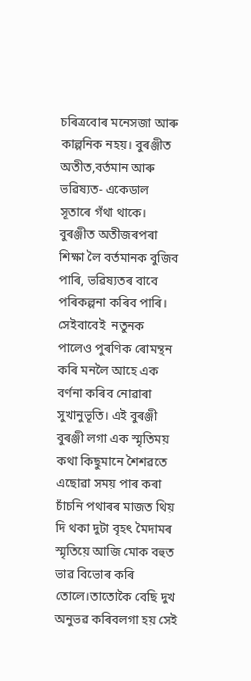চৰিত্ৰবোৰ মনেসজা আৰু কাল্পনিক নহয়। বুৰঞ্জীত অতীত,বৰ্তমান আৰু ভৱিষ্যত- একেডাল সূতাৰে গঁথা থাকে। বুৰঞ্জীত অতীজৰপৰা শিক্ষা লৈ বৰ্তমানক বুজিব পাৰি, ভৱিষ্যতৰ বাবে পৰিকল্পনা কৰিব পাৰি। সেইবাবেই  নতুনক পালেও পুৰণিক ৰোমন্থন কৰি মনলৈ আহে এক বৰ্ণনা কৰিব নোৱাৰা সুখানুভূতি। এই বুৰঞ্জী বুৰঞ্জী লগা এক স্মৃতিময় কথা কিছুমানে শৈশৱতে এছোৱা সময় পাৰ কৰা চাঁচনি পথাৰৰ মাজত থিয় দি থকা দুটা বৃহৎ মৈদামৰ স্মৃতিয়ে আজি মোক বহুত ভাৱ বিভোৰ কৰি তোলে।তাতোকৈ বেছি দুখ অনুভৱ কৰিবলগা হয় সেই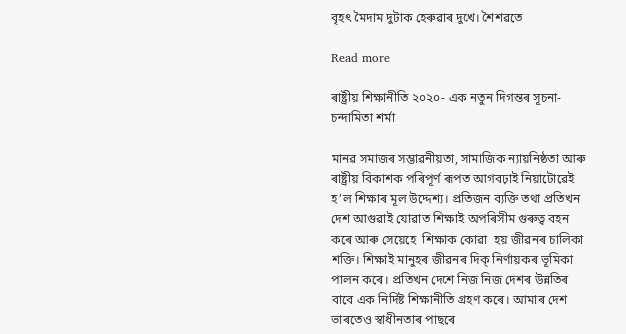বৃহৎ মৈদাম দুটাক হেৰুৱাৰ দুখে। শৈশৱতে

Read more

ৰাষ্ট্ৰীয় শিক্ষানীতি ২০২০- এক নতুন দিগন্তৰ সূচনা-চন্দামিতা শৰ্মা

মানৱ সমাজৰ সম্ভাৱনীয়তা, সামাজিক ন্যায়নিষ্ঠতা আৰু ৰাষ্ট্ৰীয় বিকাশক পৰিপূৰ্ণ ৰূপত আগবঢ়াই নিয়াটোৱেই হ’ল শিক্ষাৰ মূল উদ্দেশ্য। প্ৰতিজন ব্যক্তি তথা প্ৰতিখন দেশ আগুৱাই যোৱাত শিক্ষাই অপৰিসীম গুৰুত্ব বহন কৰে আৰু সেয়েহে  শিক্ষাক কোৱা  হয় জীৱনৰ চালিকা শক্তি। শিক্ষাই মানুহৰ জীৱনৰ দিক্ নিৰ্ণায়কৰ ভূমিকা পালন কৰে। প্ৰতিখন দেশে নিজ নিজ দেশৰ উন্নতিৰ বাবে এক নির্দিষ্ট শিক্ষানীতি গ্ৰহণ কৰে। আমাৰ দেশ ভাৰতেও স্বাধীনতাৰ পাছৰে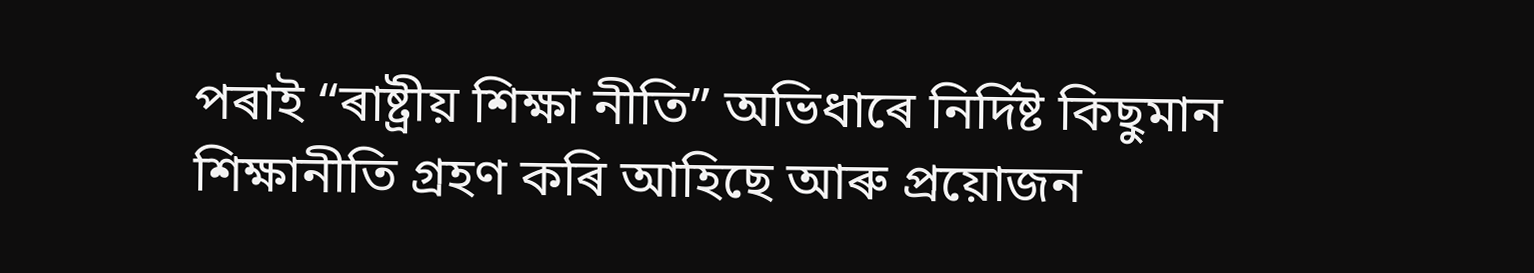পৰাই “ৰাষ্ট্ৰীয় শিক্ষা নীতি” অভিধাৰে নিৰ্দিষ্ট কিছুমান শিক্ষানীতি গ্ৰহণ কৰি আহিছে আৰু প্ৰয়োজন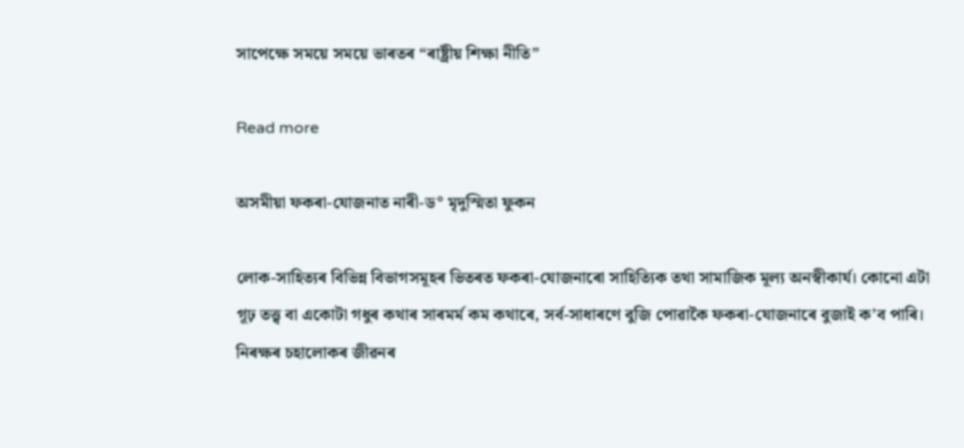সাপেক্ষে সময়ে সময়ে ভাৰতৰ “ৰাষ্ট্ৰীয় শিক্ষা নীতি”

Read more

অসমীয়া ফকৰা-যোজনাত নাৰী-ড° মৃদুস্মিতা ফুকন

লোক-সাহিত্যৰ বিভিন্ন বিভাগসমূহৰ ভিতৰত ফকৰা-যোজনাৰো সাহিত্যিক তথা সামাজিক মূল্য অনস্বীকাৰ্য। কোনো এটা গূঢ় তত্ত্ব বা একোটা গধুৰ কথাৰ সাৰমৰ্ম কম কথাৰে, সৰ্ব-সাধাৰণে বুজি পোৱাকৈ ফকৰা-যোজনাৰে বুজাই ক’ব পাৰি। নিৰক্ষৰ চহালোকৰ জীৱনৰ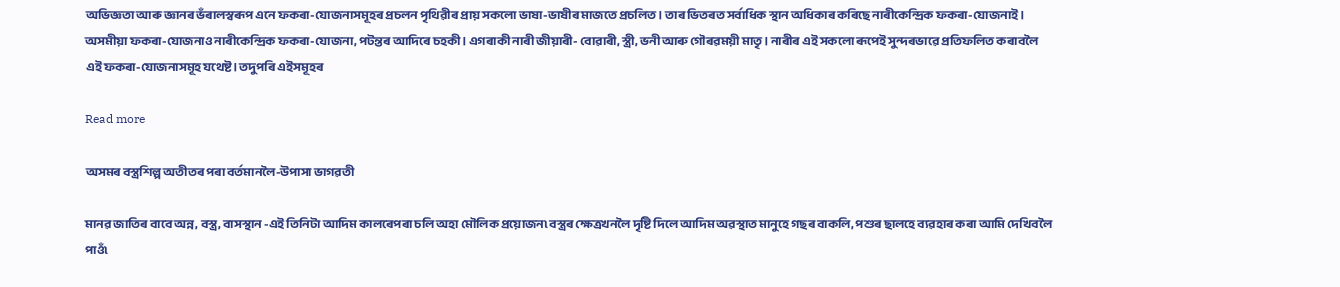অভিজ্ঞতা আৰু জ্ঞানৰ ভঁৰালস্বৰূপ এনে ফকৰা-যোজনাসমূহৰ প্ৰচলন পৃথিৱীৰ প্ৰায় সকলো ভাষা-ভাষীৰ মাজতে প্ৰচলিত। তাৰ ভিতৰত সৰ্বাধিক স্থান অধিকাৰ কৰিছে নাৰীকেন্দ্ৰিক ফকৰা-যোজনাই। অসমীয়া ফকৰা-যোজনাও নাৰীকেন্দ্ৰিক ফকৰা-যোজনা, পটন্তৰ আদিৰে চহকী। এগৰাকী নাৰী জীয়াৰী- বোৱাৰী, স্ত্ৰী, ভনী আৰু গৌৰৱময়ী মাতৃ। নাৰীৰ এই সকলো ৰূপেই সুন্দৰভাৱে প্ৰতিফলিত কৰাবলৈ এই ফকৰা-যোজনাসমূহ যথেষ্ট। তদুপৰি এইসমূহৰ

Read more

অসমৰ বস্ত্ৰশিল্প অতীতৰ পৰা বর্তমানলৈ-উপাসা ভাগৱতী

মানৱ জাতিৰ বাবে অন্ন, বস্ত্ৰ, বাসস্থান -এই তিনিটা আদিম কালৰেপৰা চলি অহা মৌলিক প্ৰয়োজন৷ বস্ত্ৰৰ ক্ষেত্ৰখনলৈ দৃষ্টি দিলে আদিম অৱস্থাত মানুহে গছৰ বাকলি, পশুৰ ছালহে ব্যৱহাৰ কৰা আমি দেখিবলৈ পাওঁ৷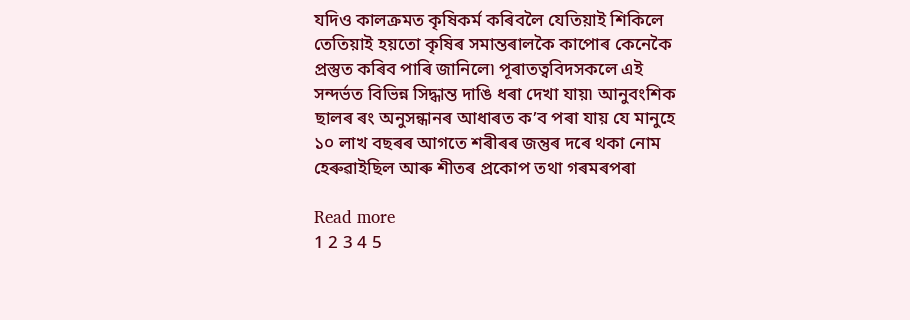যদিও কালক্ৰমত কৃষিকৰ্ম কৰিবলৈ যেতিয়াই শিকিলে তেতিয়াই হয়তো কৃষিৰ সমান্তৰালকৈ কাপোৰ কেনেকৈ প্ৰস্তুত কৰিব পাৰি জানিলে৷ পূৰাতত্ববিদসকলে এই সন্দর্ভত বিভিন্ন সিদ্ধান্ত দাঙি ধৰা দেখা যায়৷ আনুবংশিক ছালৰ ৰং অনুসন্ধানৰ আধাৰত ক’ব পৰা যায় যে মানুহে ১০ লাখ বছৰৰ আগতে শৰীৰৰ জন্তুৰ দৰে থকা নোম হেৰুৱাইছিল আৰু শীতৰ প্ৰকোপ তথা গৰমৰপৰা

Read more
1 2 3 4 5